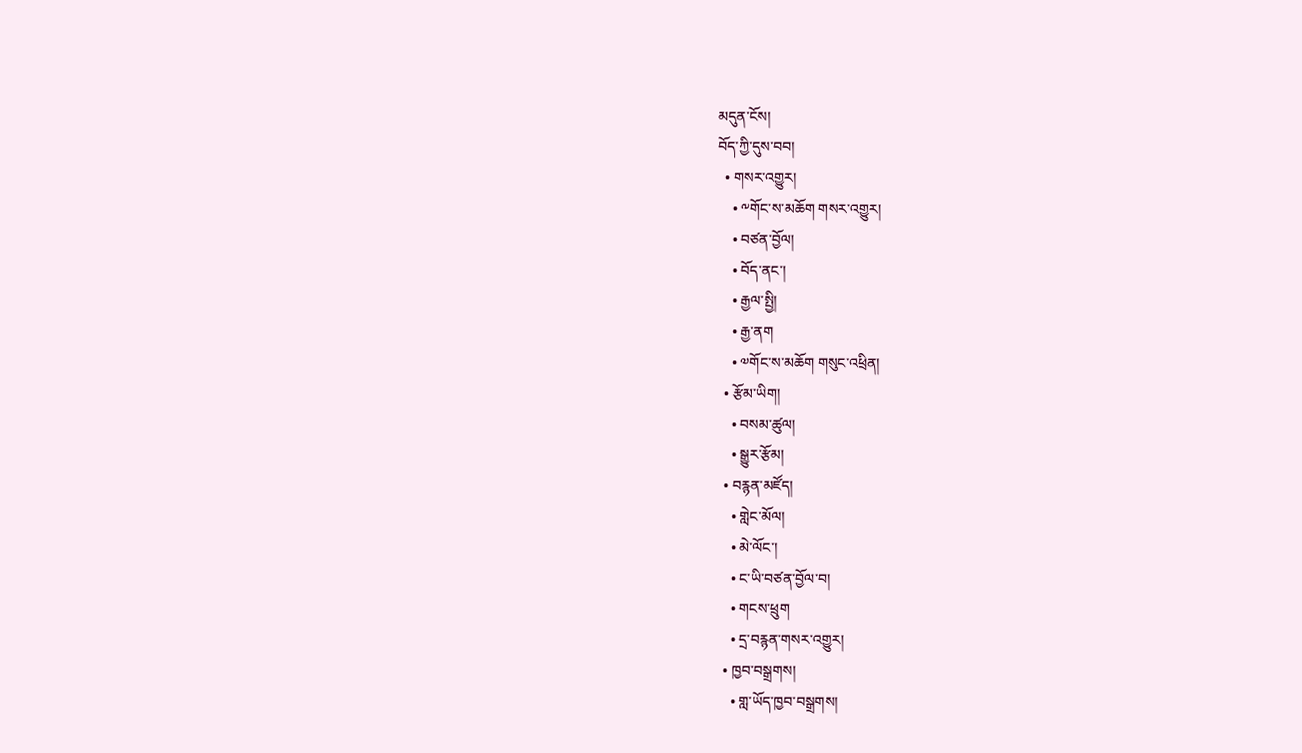མདུན་ངོས།
བོད་ཀྱི་དུས་བབ།
  • གསར་འགྱུར།
    • ༸གོང་ས་མཆོག གསར་འགྱུར།
    • བཙན་བྱོལ།
    • བོད་ནང་།
    • རྒྱལ་སྤྱི།
    • རྒྱ་ནག
    • ༧གོང་ས་མཆོག གསུང་འཕྲིན།
  • རྩོམ་ཡིག།
    • བསམ་ཚུལ།
    • སྒྱུར་རྩོམ།
  • བརྙན་མཛོད།
    • གླེང་མོལ།
    • མེ་ལོང་།
    • ང་ཡི་བཙན་བྱོལ་བ།
    • གངས་ཕྲུག
    • དྲ་བརྙན་གསར་འགྱུར།
  • ཁྱབ་བསྒྲགས།
    • གླ་ཡོད་ཁྱབ་བསྒྲགས།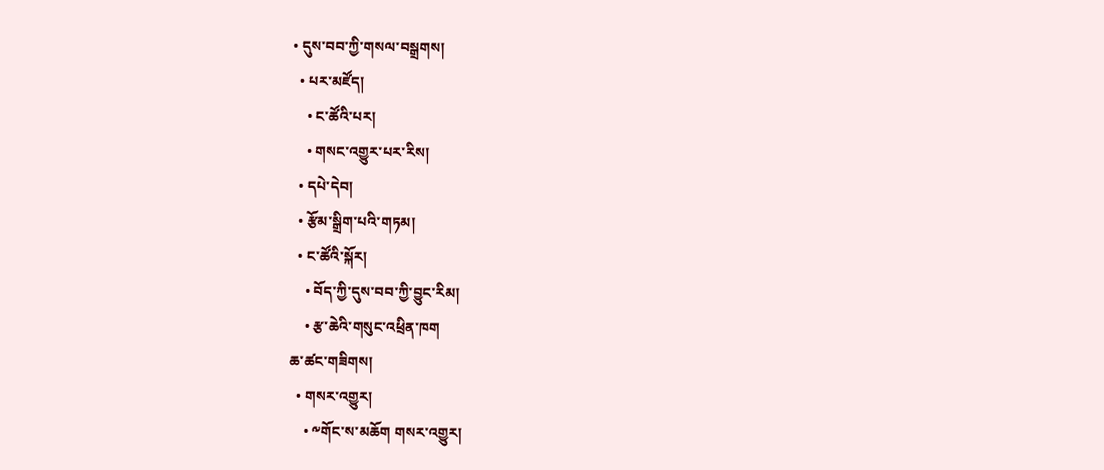• དུས་བབ་ཀྱི་གསལ་བསྒྲགས།
  • པར་མཛོད།
    • ང་ཚོའི་པར།
    • གསང་འགྱུར་པར་རིས།
  • དཔེ་དེབ།
  • རྩོམ་སྒྲིག་པའི་གཏམ།
  • ང་ཚོའི་སྐོར།
    • བོད་ཀྱི་དུས་བབ་ཀྱི་བྱུང་རིམ།
    • རྩ་ཆེའི་གསུང་འཕྲིན་ཁག
ཆ་ཚང་གཟིགས།
  • གསར་འགྱུར།
    • ༸གོང་ས་མཆོག གསར་འགྱུར།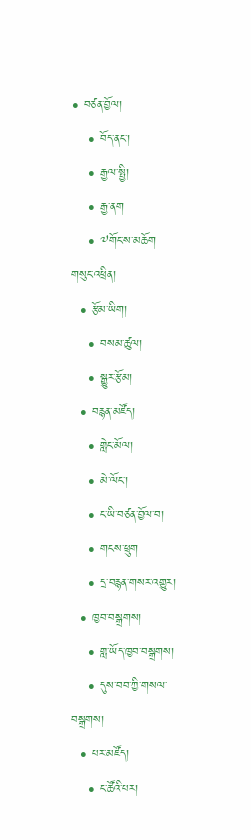• བཙན་བྱོལ།
    • བོད་ནང་།
    • རྒྱལ་སྤྱི།
    • རྒྱ་ནག
    • ༧གོང་ས་མཆོག གསུང་འཕྲིན།
  • རྩོམ་ཡིག།
    • བསམ་ཚུལ།
    • སྒྱུར་རྩོམ།
  • བརྙན་མཛོད།
    • གླེང་མོལ།
    • མེ་ལོང་།
    • ང་ཡི་བཙན་བྱོལ་བ།
    • གངས་ཕྲུག
    • དྲ་བརྙན་གསར་འགྱུར།
  • ཁྱབ་བསྒྲགས།
    • གླ་ཡོད་ཁྱབ་བསྒྲགས།
    • དུས་བབ་ཀྱི་གསལ་བསྒྲགས།
  • པར་མཛོད།
    • ང་ཚོའི་པར།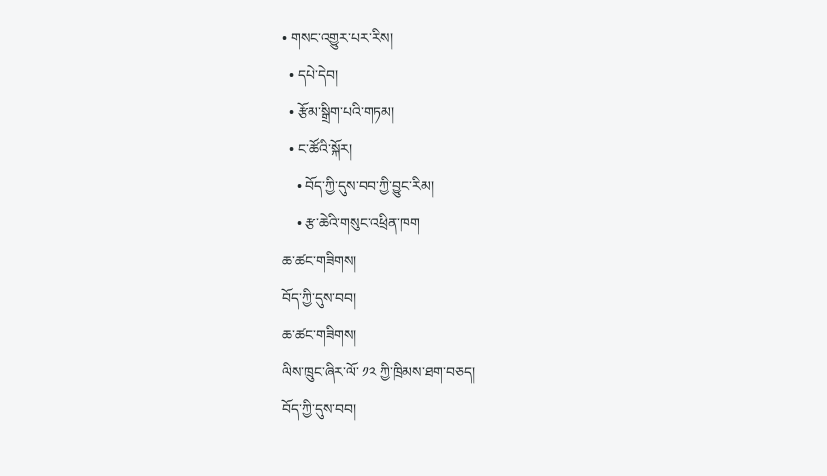• གསང་འགྱུར་པར་རིས།
  • དཔེ་དེབ།
  • རྩོམ་སྒྲིག་པའི་གཏམ།
  • ང་ཚོའི་སྐོར།
    • བོད་ཀྱི་དུས་བབ་ཀྱི་བྱུང་རིམ།
    • རྩ་ཆེའི་གསུང་འཕྲིན་ཁག
ཆ་ཚང་གཟིགས།
བོད་ཀྱི་དུས་བབ།
ཆ་ཚང་གཟིགས།
ལིས་ཁྲུང་ཞིར་ལོ་ ༡༢ ཀྱི་ཁྲིམས་ཐག་བཅད།
བོད་ཀྱི་དུས་བབ།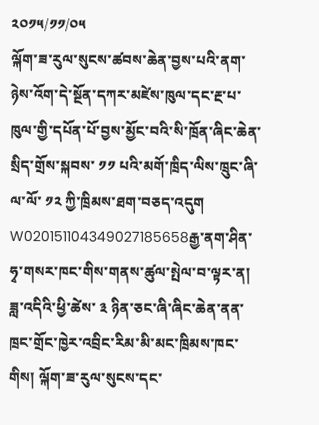༢༠༡༥/༡༡/༠༥
ལྐོག་ཟ་རུལ་སུངས་ཚབས་ཆེན་བྱས་པའི་ནག་ཉེས་འོག་དེ་སྔོན་དཀར་མཛེས་ཁུལ་དང་རྔ་པ་ཁུལ་གྱི་དཔོན་པོ་བྱས་མྱོང་བའི་སི་ཁྲོན་ཞིང་ཆེན་སྲིད་གྲོས་སྐབས་ ༡༡ པའི་མགོ་ཁྲིད་ལིས་ཁྲུང་ཞི་ལ་ལོ་ ༡༢ ཀྱི་ཁྲིམས་ཐག་བཅད་འདུག
W020151104349027185658རྒྱ་ནག་ཤིན་ཧྭ་གསར་ཁང་གིས་གནས་ཚུལ་སྤེལ་བ་ལྟར་ན། ཟླ་འདིའི་ཕྱི་ཚེས་ ༣ ཉིན་ཅང་ཞི་ཞིང་ཆེན་ནན་ཁྲང་གྲོང་ཁྱེར་འབྲིང་རིམ་མི་མང་ཁྲིམས་ཁང་གིས། ལྐོག་ཟ་རུལ་སུངས་དང་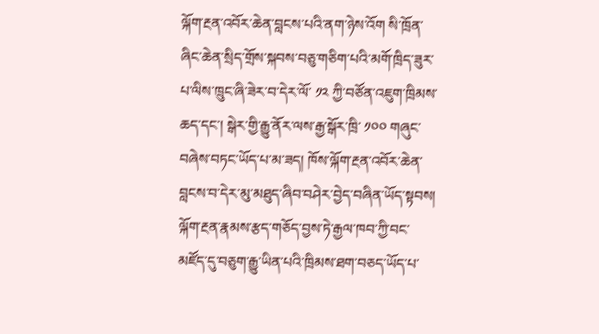ལྐོག་རྔན་འབོར་ཆེན་བླངས་པའི་ནག་ཉེས་འོག སི་ཁྲོན་ཞིང་ཆེན་སྲིད་གྲོས་སྐབས་བཅུ་གཅིག་པའི་མགོ་ཁྲིད་ཟུར་པ་ལིས་ཁྲུང་ཞི་ཟེར་བ་དེར་ལོ་ ༡༢ ཀྱི་བཙོན་འཇུག་ཁྲིམས་ཆད་དང་། སྒེར་གྱི་རྒྱུ་ནོར་ལས་རྒྱ་སྒོར་ཁྲི་ ༡༠༠ གཞུང་བཞེས་བཏང་ཡོད་པ་མ་ཟད། ཁོས་ལྐོག་རྔན་འབོར་ཆེན་བླངས་བ་དེར་མུ་མཐུད་ཞིབ་བཤེར་བྱེད་བཞིན་ཡོད་སྟབས། ལྐོག་རྔན་རྣམས་རྩད་གཅོད་བྱས་ཏེ་རྒྱལ་ཁབ་ཀྱི་བང་མཛོད་དུ་བཅུག་རྒྱུ་ཡིན་པའི་ཁྲིམས་ཐག་བཅད་ཡོད་པ་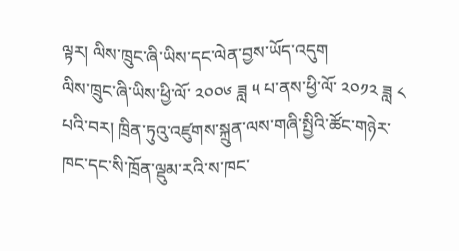ལྟར། ལིས་ཁྲུང་ཞི་ཡིས་དང་ལེན་བྱས་ཡོད་འདུག
ལིས་ཁྲུང་ཞི་ཡིས་ཕྱི་ལོ་ ༢༠༠༦ ཟླ ༥ པ་ནས་ཕྱི་ལོ་ ༢༠༡༢ ཟླ ༨ པའི་བར། ཁྲིན་ཏུའུ་འཛུགས་སྐྲུན་ལས་གཞི་སྤྱིའི་ཚོང་གཉེར་ཁང་དང་སི་ཁྲོན་ལྡུམ་རའི་ས་ཁང་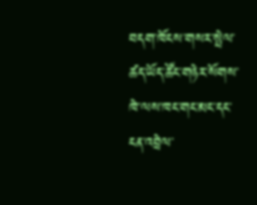བདག་ཁོངས་གསར་སྤེལ་ཚད་ཡོད་ཚོང་གཉེར་སོགས་ཁེ་ལས་ཁང་གང་མང་དང་ངན་འབྲེལ་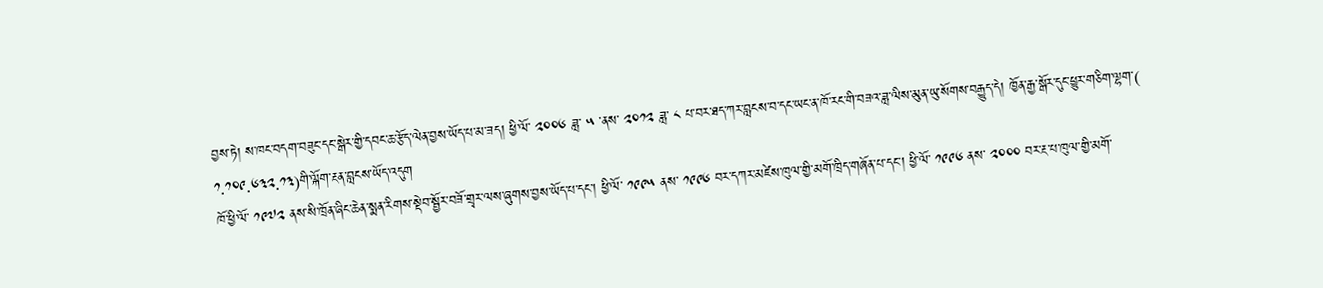བྱས་ཏེ། ས་ཁང་བདག་བཟུང་དང་སྒེར་གྱི་དབང་ཆ་རྩོད་ལེན་བྱས་ཡོད་པ་མ་ཟད། ཕྱི་ལོ་ ༢༠༠༦ ཟླ་ ༥ ་ནས་ ༢༠༡༢ ཟླ་ ༨ པ་བར་ཐད་ཀར་བླངས་བ་དང་ཡང་ན་ཁོ་རང་གི་བཟའ་ཟླ་ལིས་མུན་ཡུ་སོགས་བརྒྱུད་དེ། ཁྱོན་རྒྱ་སྒོར་དུང་ཕྱུར་གཅིག་ལྷག་( ༡.༡༠༩.༦༣༢.༡༣)གི་ལྐོག་རྔན་བླངས་ཡོད་འདུག
ཁོ་ཕྱི་ལོ་ ༡༩༧༢ ནས་སི་ཁྲོན་ཞིང་ཆེན་སྨན་རིགས་སྡེབ་སྦྱོར་བཟོ་གྲྭར་ལས་ཞུགས་བྱས་ཡོད་པ་དང་། ཕྱི་ལོ་ ༡༩༩༥ ནས་ ༡༩༩༦ བར་དཀར་མཛེས་ཁུལ་གྱི་མགོ་ཁྲིད་གཞོན་པ་དང་། ཕྱི་ལོ་ ༡༩༩༦ ནས་ ༢༠༠༠ བར་རྔ་པ་ཁུལ་གྱི་མགོ་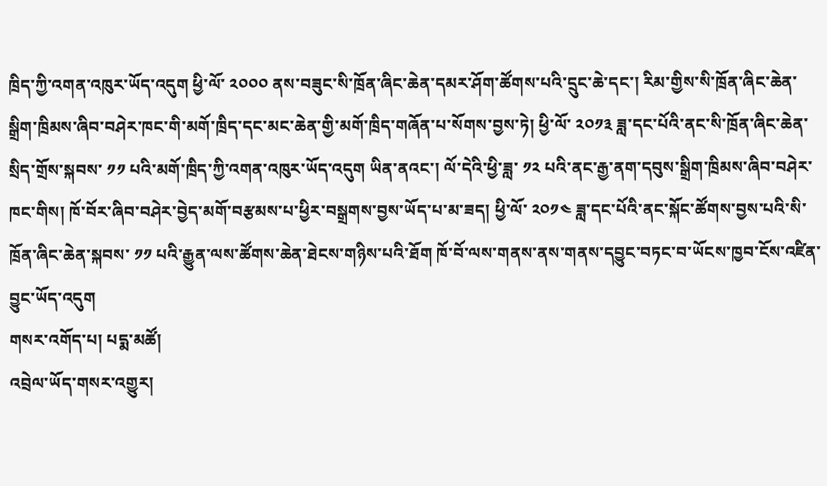ཁྲིད་ཀྱི་འགན་འཁུར་ཡོད་འདུག ཕྱི་ལོ་ ༢༠༠༠ ནས་བཟུང་སི་ཁྲོན་ཞིང་ཆེན་དམར་ཤོག་ཚོགས་པའི་དྲུང་ཆེ་དང་། རིམ་གྱིས་སི་ཁྲོན་ཞིང་ཆེན་སྒྲིག་ཁྲིམས་ཞིབ་བཤེར་ཁང་གི་མགོ་ཁྲིད་དང་མང་ཆེན་གྱི་མགོ་ཁྲིད་གཞོན་པ་སོགས་བྱས་ཏེ། ཕྱི་ལོ་ ༢༠༡༣ ཟླ་དང་པོའི་ནང་སི་ཁྲོན་ཞིང་ཆེན་སྲིད་གྲོས་སྐབས་ ༡༡ པའི་མགོ་ཁྲིད་ཀྱི་འགན་འཁུར་ཡོད་འདུག ཡིན་ནའང་། ལོ་དེའི་ཕྱི་ཟླ་ ༡༢ པའི་ནང་རྒྱ་ནག་དབུས་སྒྲིག་ཁྲིམས་ཞིབ་བཤེར་ཁང་གིས། ཁོ་བོར་ཞིབ་བཤེར་བྱེད་མགོ་བརྩམས་པ་ཕྱིར་བསྒྲགས་བྱས་ཡོད་པ་མ་ཟད། ཕྱི་ལོ་ ༢༠༡༤ ཟླ་དང་པོའི་ནང་སྐོང་ཚོགས་བྱས་པའི་སི་ཁྲོན་ཞིང་ཆེན་སྐབས་ ༡༡ པའི་རྒྱུན་ལས་ཚོགས་ཆེན་ཐེངས་གཉིས་པའི་ཐོག ཁོ་བོ་ལས་གནས་ནས་གནས་དབྱུང་བཏང་བ་ཡོངས་ཁྱབ་ངོས་འཛིན་བྱུང་ཡོད་འདུག
གསར་འགོད་པ། པདྨ་མཚོ།
འབྲེལ་ཡོད་གསར་འགྱུར།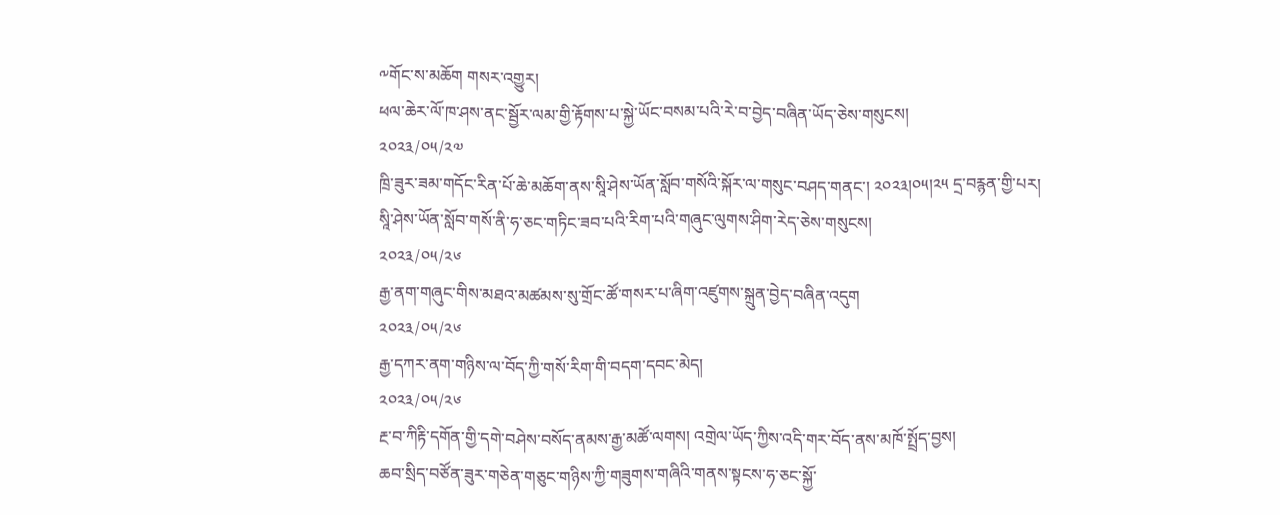༸གོང་ས་མཆོག གསར་འགྱུར།
ཕལ་ཆེར་ལོ་ཁ་ཤས་ནང་སྦྱོར་ལམ་གྱི་རྟོགས་པ་སྐྱེ་ཡོང་བསམ་པའི་རེ་བ་བྱེད་བཞིན་ཡོད་ཅེས་གསུངས།
༢༠༢༣/༠༥/༢༧
ཁྲི་ཟུར་ཟམ་གདོང་རིན་པོ་ཆེ་མཆོག་ནས་སཱི་ཤེས་ཡོན་སློབ་གསོའི་སྐོར་ལ་གསུང་བཤད་གནང་། ༢༠༢༣།༠༥།༢༥ དྲ་བརྙན་གྱི་པར།
སཱི་ཤེས་ཡོན་སློབ་གསོ་ནི་ཧ་ཅང་གཏིང་ཟབ་པའི་རིག་པའི་གཞུང་ལུགས་ཤིག་རེད་ཅེས་གསུངས།
༢༠༢༣/༠༥/༢༦
རྒྱ་ནག་གཞུང་གིས་མཐའ་མཚམས་སུ་གྲོང་ཚོ་གསར་པ་ཞིག་འཛུགས་སྐྲུན་བྱེད་བཞིན་འདུག
༢༠༢༣/༠༥/༢༦
རྒྱ་དཀར་ནག་གཉིས་ལ་བོད་ཀྱི་གསོ་རིག་གི་བདག་དབང་མེད།
༢༠༢༣/༠༥/༢༦
རྔ་བ་ཀིརྟི་དགོན་གྱི་དགེ་བཤེས་བསོད་ནམས་རྒྱ་མཚོ་ལགས། འགྲེལ་ཡོད་ཀྱིས་འདི་གར་བོད་ནས་མཁོ་སྤྲོད་བྱས།
ཆབ་སྲིད་བཙོན་ཟུར་གཅེན་གཅུང་གཉིས་ཀྱི་གཟུགས་གཞིའི་གནས་སྟངས་ཧ་ཅང་སྐྱོ་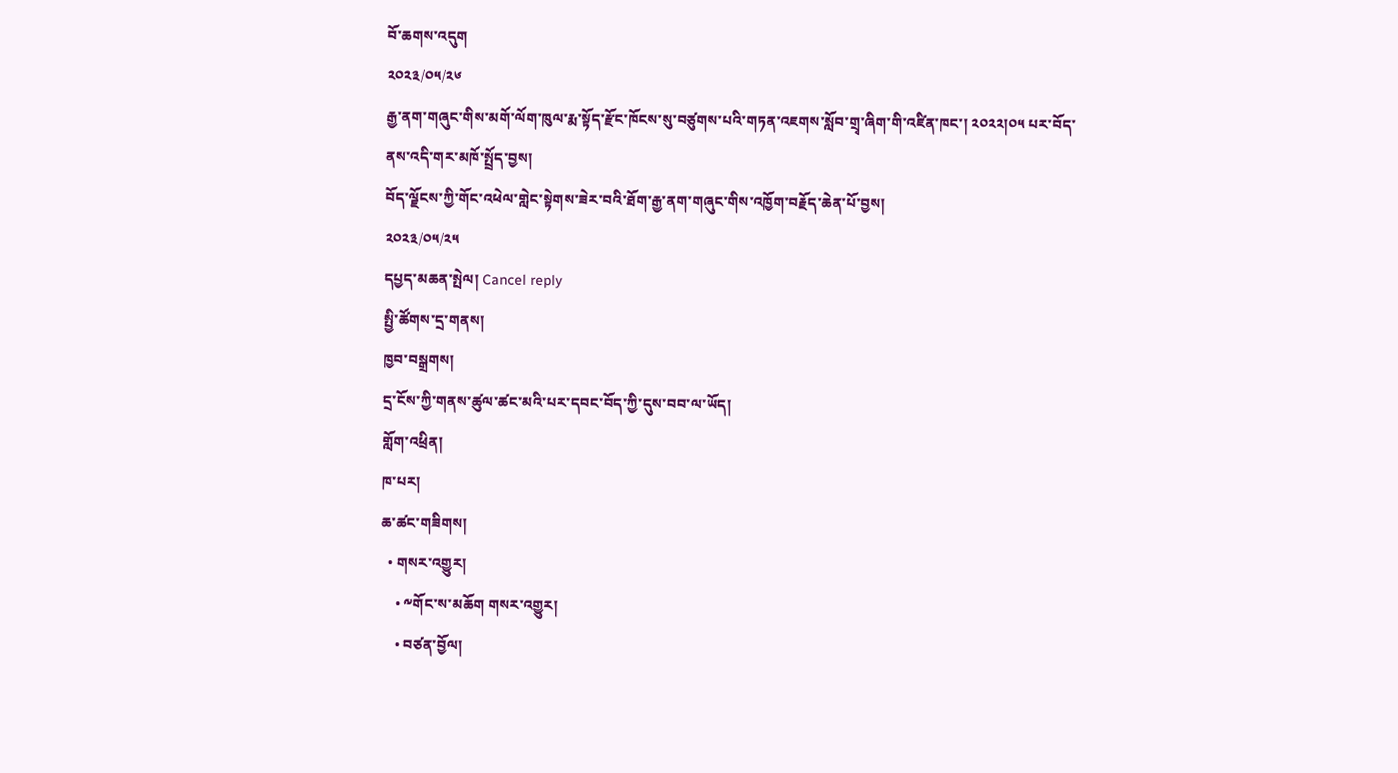བོ་ཆགས་འདུག
༢༠༢༣/༠༥/༢༦
རྒྱ་ནག་གཞུང་གིས་མགོ་ལོག་ཁུལ་རྨ་སྟོད་རྫོང་ཁོངས་སུ་བཙུགས་པའི་གཏན་འཇགས་སློབ་གྲྭ་ཞིག་གི་འཛིན་ཁང་། ༢༠༢༢།༠༥ པར་བོད་ནས་འདི་གར་མཁོ་སྤྲོད་བྱས།
བོད་ལྗོངས་ཀྱི་གོང་འཕེལ་གླེང་སྟེགས་ཟེར་བའི་ཐོག་རྒྱ་ནག་གཞུང་གིས་འཁྱོག་བརྗོད་ཆེན་པོ་བྱས།
༢༠༢༣/༠༥/༢༥
དཔྱད་མཆན་སྤེལ། Cancel reply
སྤྱི་ཚོགས་དྲ་གནས།
ཁྱབ་བསྒྲགས།
དྲ་ངོས་ཀྱི་གནས་ཚུལ་ཚང་མའི་པར་དབང་བོད་ཀྱི་དུས་བབ་ལ་ཡོད།
གློག་འཕྲིན།
ཁ་པར།
ཆ་ཚང་གཟིགས།
  • གསར་འགྱུར།
    • ༸གོང་ས་མཆོག གསར་འགྱུར།
    • བཙན་བྱོལ།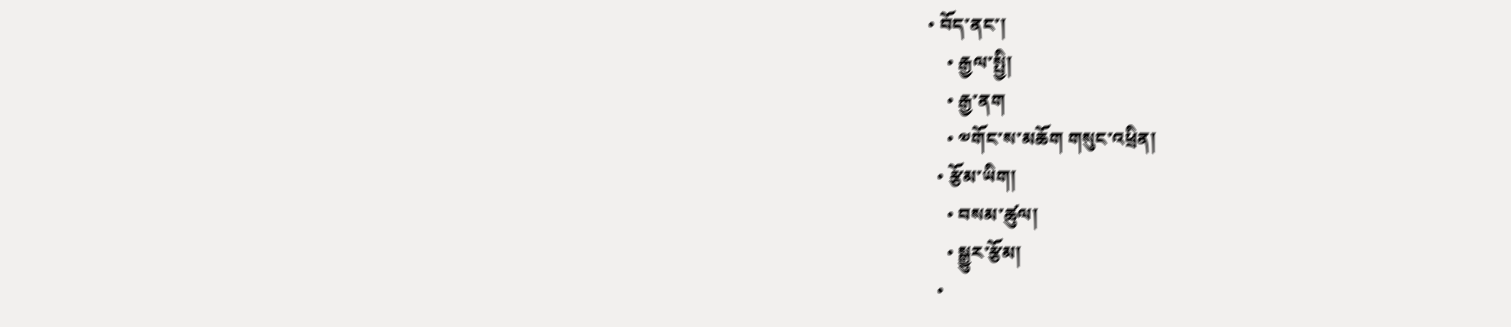• བོད་ནང་།
    • རྒྱལ་སྤྱི།
    • རྒྱ་ནག
    • ༧གོང་ས་མཆོག གསུང་འཕྲིན།
  • རྩོམ་ཡིག།
    • བསམ་ཚུལ།
    • སྒྱུར་རྩོམ།
  •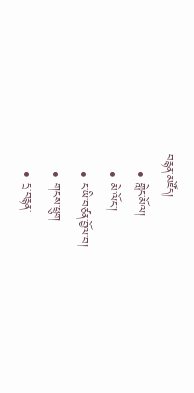བརྙན་མཛོད།
    • གླེང་མོལ།
    • མེ་ལོང་།
    • ང་ཡི་བཙན་བྱོལ་བ།
    • གངས་ཕྲུག
    • དྲ་བརྙན་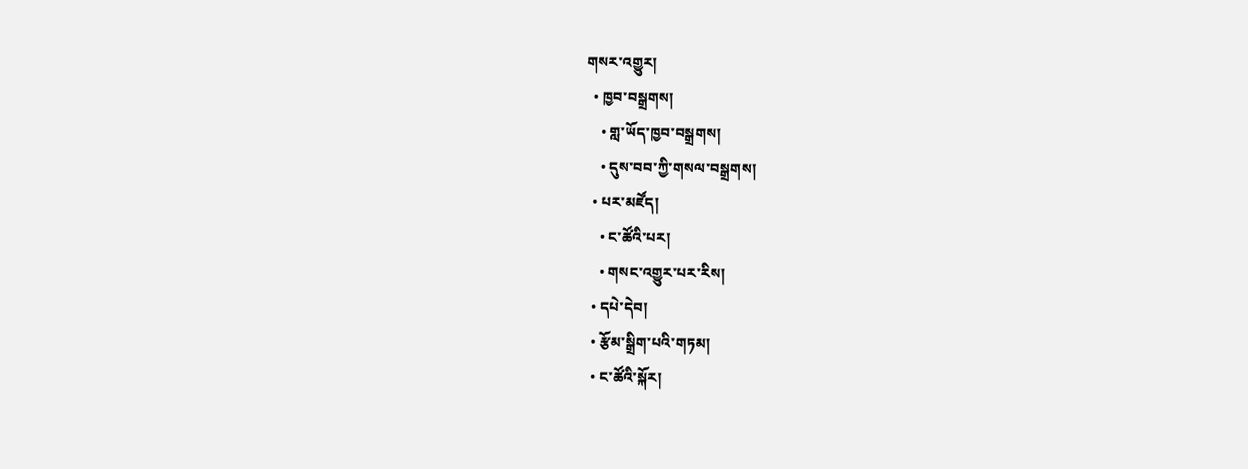གསར་འགྱུར།
  • ཁྱབ་བསྒྲགས།
    • གླ་ཡོད་ཁྱབ་བསྒྲགས།
    • དུས་བབ་ཀྱི་གསལ་བསྒྲགས།
  • པར་མཛོད།
    • ང་ཚོའི་པར།
    • གསང་འགྱུར་པར་རིས།
  • དཔེ་དེབ།
  • རྩོམ་སྒྲིག་པའི་གཏམ།
  • ང་ཚོའི་སྐོར།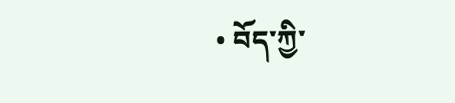• བོད་ཀྱི་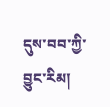དུས་བབ་ཀྱི་བྱུང་རིམ།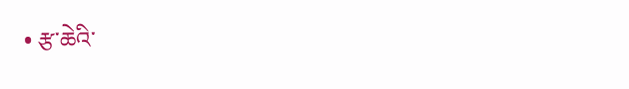• རྩ་ཆེའི་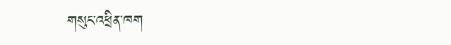གསུང་འཕྲིན་ཁག